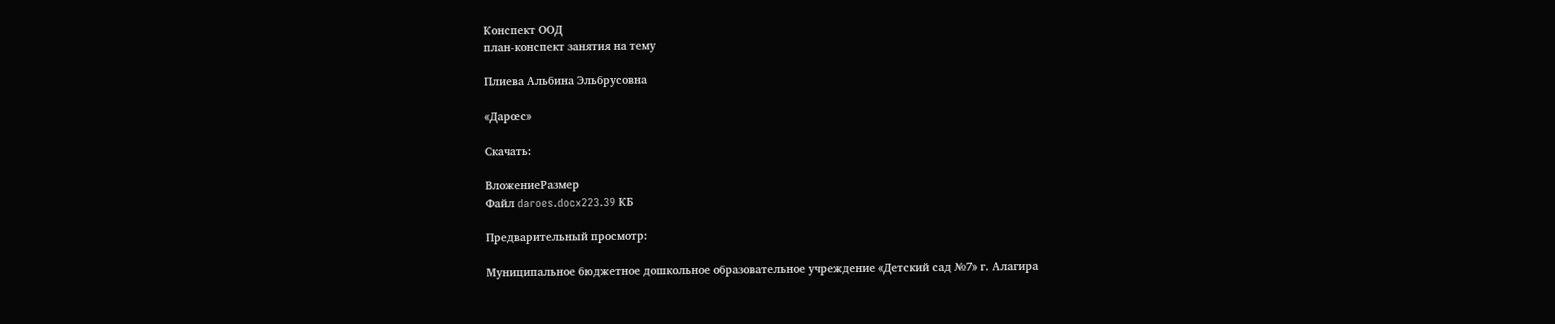Конспект ООД
план-конспект занятия на тему

Плиева Альбина Эльбрусовна

«Дарœс»

Скачать:

ВложениеРазмер
Файл daroes.docx223.39 КБ

Предварительный просмотр:

Муниципальное бюджетное дошкольное образовательное учреждение «Детский сад №7» г. Алагира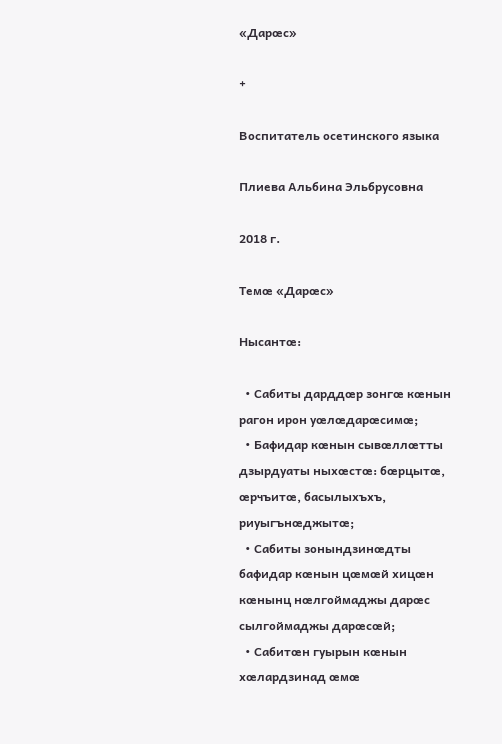«Дарœс»

+

Воспитатель осетинского языка

Плиева Альбина Эльбрусовна

2018 г.

Темœ «Дарœс»

Нысантœ:

  • Сабиты дарддœр зонгœ кœнын рагон ирон уœлœдарœсимœ;
  • Бафидар кœнын сывœллœтты дзырдуаты ныхœстœ: бœрцытœ, œрчъитœ, басылыхъхъ, риуыгънœджытœ;
  • Сабиты зонындзинœдты бафидар кœнын цœмœй хицœн кœнынц нœлгоймаджы дарœс сылгоймаджы дарœсœй;
  • Сабитœн гуырын кœнын хœлардзинад œмœ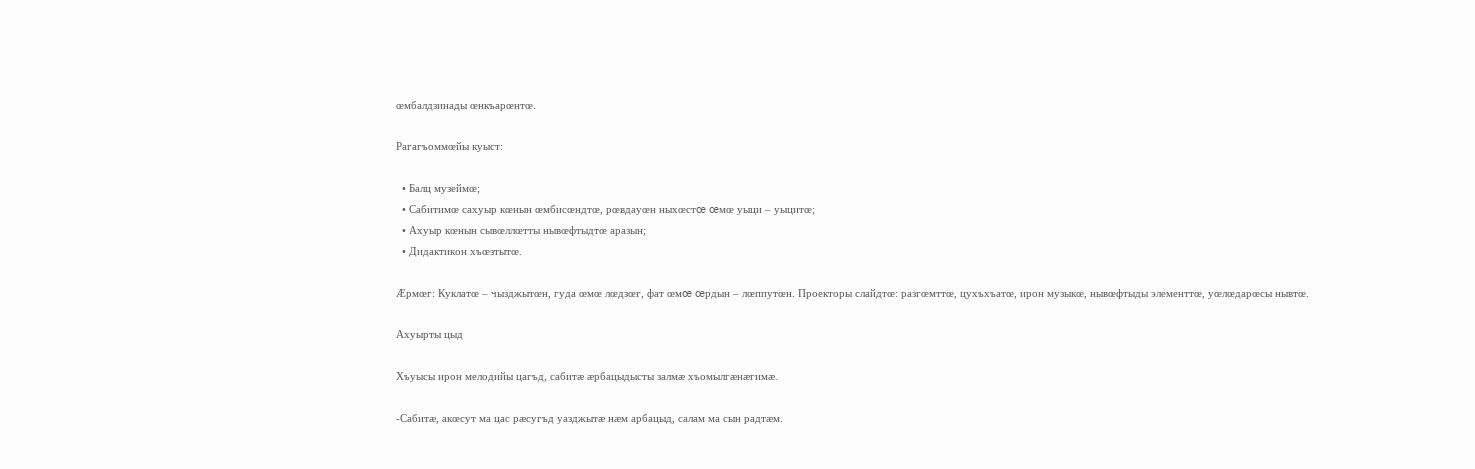œмбалдзинады œнкъарœнтœ.

Рагагъоммœйы куыст:

  • Балц музеймœ;
  • Сабитимœ сахуыр кœнын œмбисœндтœ, рœвдауœн ныхœстœ œмœ уыци – уыцитœ;
  • Ахуыр кœнын сывœллœтты нывœфтыдтœ аразын;
  • Дидактикон хъœзтытœ.

Æрмœг: Куклатœ – чызджытœн, гуда œмœ лœдзœг, фат œмœ œрдын – лœппутœн. Проекторы слайдтœ: разгœмттœ, цухъхъатœ, ирон музыкœ, нывœфтыды элементтœ, уœлœдарœсы нывтœ.

Ахуырты цыд

Хъуысы ирон мелодийы цагъд, сабитӕ ӕрбацыдысты залмӕ хъомылгӕнӕгимӕ.

-Сабитӕ, акœсут ма цас рӕсугъд уазджытӕ нӕм арбацыд, салам ма сын радтӕм.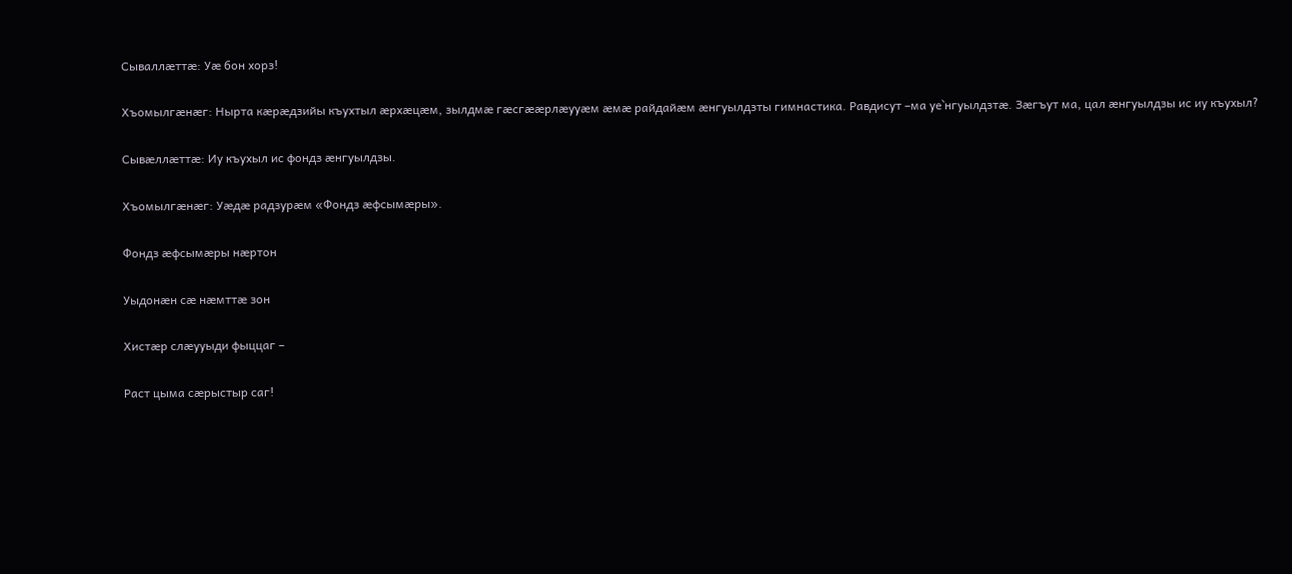Сываллӕттӕ: Уӕ бон хорз!

Хъомылгӕнӕг: Нырта кӕрӕдзийы къухтыл ӕрхӕцӕм, зылдмӕ гӕсгӕӕрлӕууӕм ӕмӕ райдайӕм ӕнгуылдзты гимнастика. Равдисут –ма уе`нгуылдзтӕ. Зӕгъут ма, цал ӕнгуылдзы ис иу къухыл?

Сывӕллӕттӕ: Иу къухыл ис фондз ӕнгуылдзы.

Хъомылгӕнӕг: Уӕдӕ радзурӕм «Фондз ӕфсымӕры».

Фондз ӕфсымӕры нӕртон

Уыдонӕн сӕ нӕмттӕ зон

Хистӕр слӕууыди фыццаг –

Раст цыма сӕрыстыр саг!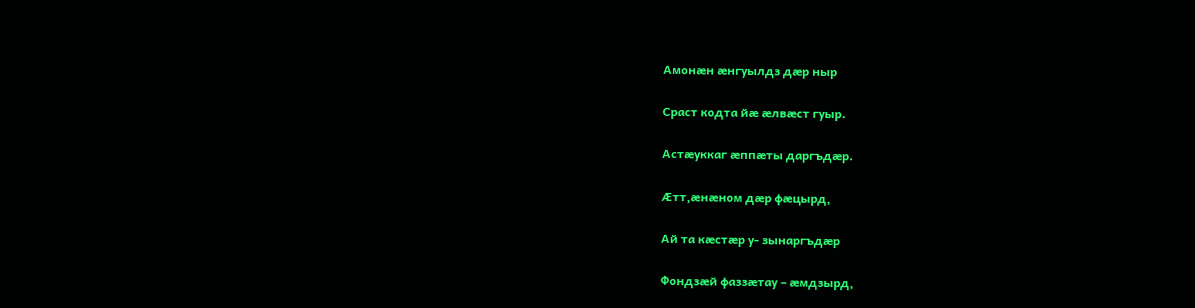Амонӕн ӕнгуылдз дӕр ныр

Сраст кодта йӕ ӕлвӕст гуыр.

Астӕуккаг ӕппӕты даргъдӕр.

Ӕтт,ӕнӕном дӕр фӕцырд,

Ай та кӕстӕр у- зынаргъдӕр

Фондзӕй фаззӕтау – ӕмдзырд,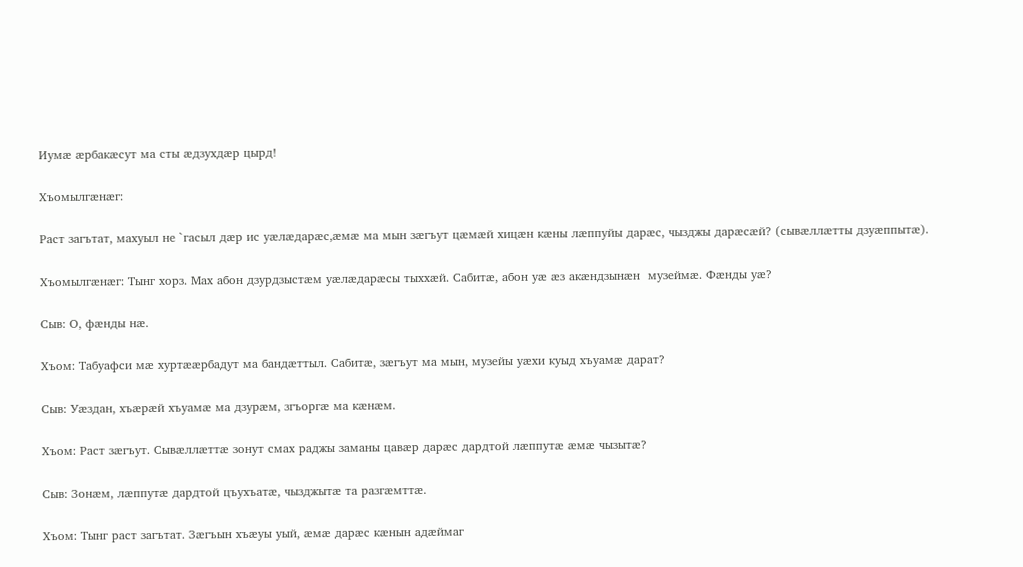Иумӕ ӕрбакӕсут ма сты ӕдзухдӕр цырд!

Хъомылгӕнӕг:

Раст загътат, махуыл не `гасыл дӕр ис уӕлӕдарӕс,ӕмӕ ма мын зӕгъут цӕмӕй хицӕн кӕны лӕппуйы дарӕс, чызджы дарӕсӕй? (сывӕллӕтты дзуӕппытӕ).

Хъомылгӕнӕг: Тынг хорз. Мах абон дзурдзыстӕм уӕлӕдарӕсы тыххӕй. Сабитӕ, абон уӕ ӕз акӕндзынӕн  музеймӕ. Фӕнды уӕ?

Сыв: О, фӕнды нӕ.

Хъом: Табуафси мӕ хуртӕӕрбадут ма бандӕттыл. Сабитӕ, зӕгъут ма мын, музейы уӕхи куыд хъуамӕ дарат?

Сыв: Уӕздан, хъӕрӕй хъуамӕ ма дзурӕм, згъоргӕ ма кӕнӕм.

Хъом: Раст зӕгъут. Сывӕллӕттӕ зонут смах раджы заманы цавӕр дарӕс дардтой лӕппутӕ ӕмӕ чызытӕ?

Сыв: Зонӕм, лӕппутӕ дардтой цъухъатӕ, чызджытӕ та разгӕмттӕ.

Хъом: Тынг раст загътат. Зӕгъын хъӕуы уый, ӕмӕ дарӕс кӕнын адӕймаг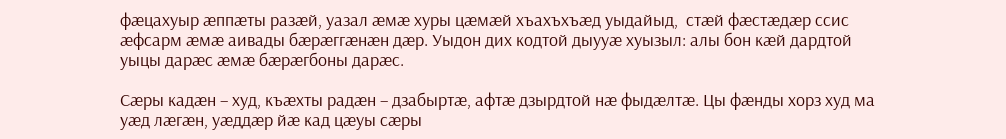фӕцахуыр ӕппӕты разӕй, уазал ӕмӕ хуры цӕмӕй хъахъхъӕд уыдайыд,  стӕй фӕстӕдӕр ссис ӕфсарм ӕмӕ аивады бӕрӕггӕнӕн дӕр. Уыдон дих кодтой дыууӕ хуызыл: алы бон кӕй дардтой уыцы дарӕс ӕмӕ бӕрӕгбоны дарӕс.

Сӕры кадӕн – худ, къӕхты радӕн – дзабыртӕ, афтӕ дзырдтой нӕ фыдӕлтӕ. Цы фӕнды хорз худ ма уӕд лӕгӕн, уӕддӕр йӕ кад цӕуы сӕры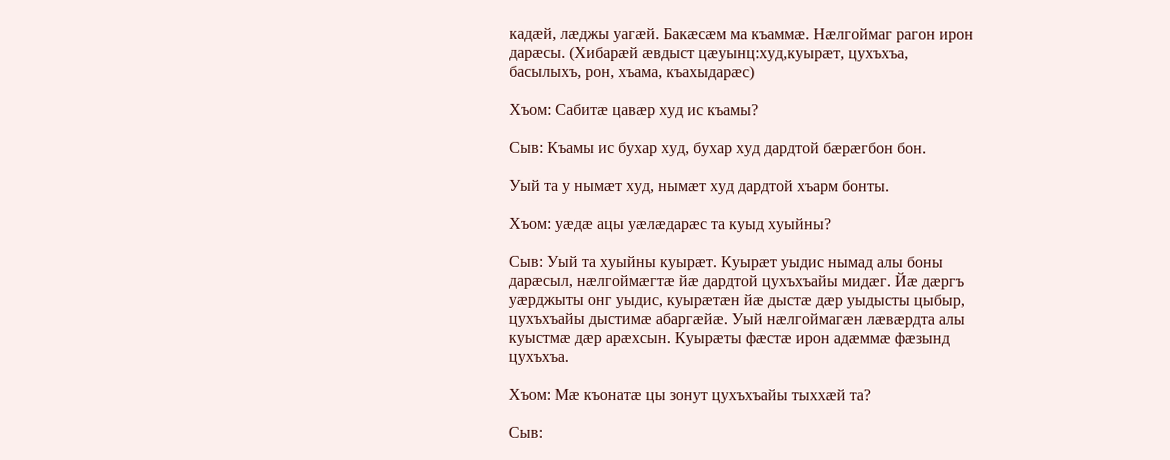кадӕй, лӕджы уагӕй. Бакӕсӕм ма къаммӕ. Нӕлгоймаг рагон ирон дарӕсы. (Хибарӕй ӕвдыст цӕуынц:худ,куырӕт, цухъхъа, басылыхъ, рон, хъама, къахыдарӕс)

Хъом: Сабитӕ цавӕр худ ис къамы?

Сыв: Къамы ис бухар худ, бухар худ дардтой бӕрӕгбон бон.

Уый та у нымӕт худ, нымӕт худ дардтой хъарм бонты.

Хъом: уӕдӕ ацы уӕлӕдарӕс та куыд хуыйны?

Сыв: Уый та хуыйны куырӕт. Куырӕт уыдис нымад алы боны дарӕсыл, нӕлгоймӕгтӕ йӕ дардтой цухъхъайы мидӕг. Йӕ дӕргъ уӕрджыты онг уыдис, куырӕтӕн йӕ дыстӕ дӕр уыдысты цыбыр, цухъхъайы дыстимӕ абаргӕйӕ. Уый нӕлгоймагӕн лӕвӕрдта алы куыстмӕ дӕр арӕхсын. Куырӕты фӕстӕ ирон адӕммӕ фӕзынд цухъхъа.

Хъом: Мӕ къонатӕ цы зонут цухъхъайы тыххӕй та?

Сыв: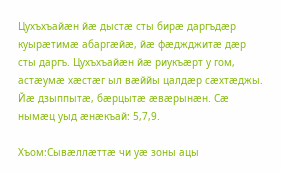Цухъхъайӕн йӕ дыстӕ сты бирӕ даргъдӕр куырӕтимӕ абаргӕйӕ, йӕ фӕджджитӕ дӕр сты даргъ. Цухъхъайӕн йӕ риукъӕрт у гом, астӕумӕ хӕстӕг ыл вӕййы цалдӕр сӕхтӕджы. Йӕ дзыппытӕ, бӕрцытӕ ӕвӕрынӕн. Сӕ нымӕц уыд ӕнӕкъай: 5,7,9.

Хъом:Сывӕллӕттӕ чи уӕ зоны ацы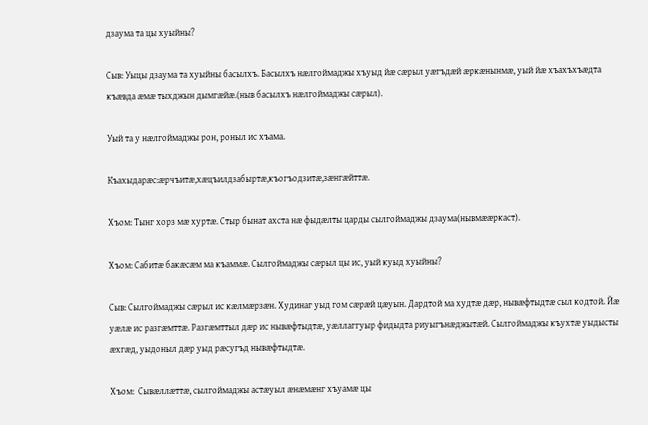дзаума та цы хуыйны?

Сыв: Уыцы дзаума та хуыйны басылхъ. Басылхъ нӕлгоймаджы хъуыд йӕ сӕрыл уӕгъдӕй ӕркӕнынмӕ, уый йӕ хъахъхъӕдта къӕвда ӕмӕ тыхджын дымгӕйӕ.(ныв басылхъ нӕлгоймаджы сӕрыл).

Уый та у нӕлгоймаджы рон, роныл ис хъама.

Къахыдарӕс:ӕрчъитӕ,хӕцъилдзабыртӕ,къогъодзитӕ,зӕнгӕйттӕ.

Хъом: Тынг хорз мӕ хуртӕ. Стыр бынат ахста нӕ фыдӕлты царды сылгоймаджы дзаума(нывмӕӕркаст).

Хъом: Сабитӕ бакӕсӕм ма къаммӕ. Сылгоймаджы сӕрыл цы ис, уый куыд хуыйны?

Сыв: Сылгоймаджы сӕрыл ис кӕлмӕрзӕн. Худинаг уыд гом сӕрӕй цӕуын. Дардтой ма худтӕ дӕр, нывӕфтыдтӕ сыл кодтой. Йӕ уӕлӕ ис разгӕмттӕ. Разгӕмттыл дӕр ис нывӕфтыдтӕ, уӕллаггуыр фидыдта риуыгънӕджытӕй. Сылгоймаджы къухтӕ уыдысты ӕхгӕд, уыдоныл дӕр уыд рӕсугъд нывӕфтыдтӕ.

Хъом:  Сывӕллӕттӕ, сылгоймаджы астӕуыл ӕнӕмӕнг хъуамӕ цы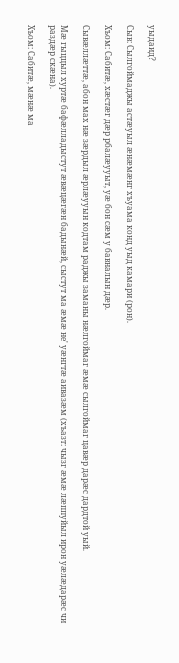уыдаид?

Сыв: Сылгоймаджы астӕуыл ӕнӕмӕнг хъуама конд уыд камари (рон).

Хъом: Сабитӕ, хӕстӕг дӕр рбалӕууыт, уӕ бон сӕм у бавналын дӕр.

Сывӕллӕттӕ, абон мах нӕ зӕрдыл ӕрлӕууын кодтам раджы заманы нӕлгоймаг ӕмӕ сылгоймаг цавӕр дарӕс дардтой уый.

Мӕ гыццыл хуртӕ бафӕлладыстут ӕвӕцӕгӕн бадынӕй, сыстут ма ӕмӕ не' уӕнгтӕ аивазӕм (хъазт: чызг ӕмӕ лӕппуйыл ирон уӕлӕдарӕс чи раздӕр скӕна).

Хъом: Сабитӕ, мӕнӕ ма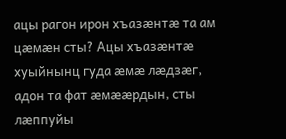ацы рагон ирон хъазӕнтӕ та ам цӕмӕн сты? Ацы хъазӕнтӕ хуыйнынц гуда ӕмӕ лӕдзӕг, адон та фат ӕмӕӕрдын, сты лӕппуйы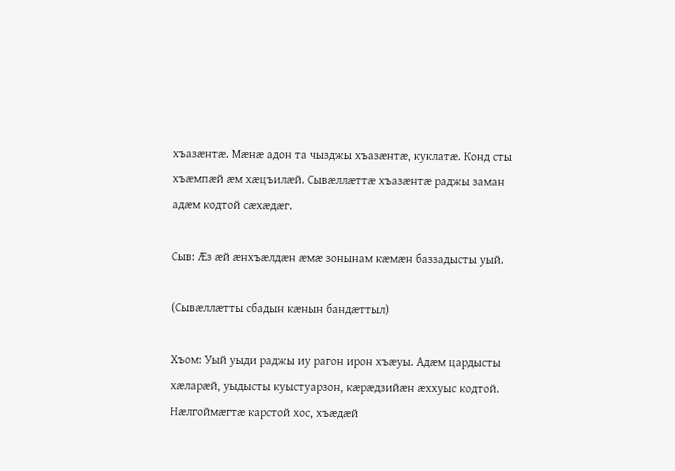хъазӕнтӕ. Мӕнӕ адон та чызджы хъазӕнтӕ, куклатӕ. Конд сты хъӕмпӕй ӕм хӕцъилӕй. Сывӕллӕттӕ хъазӕнтӕ раджы заман адӕм кодтой сӕхӕдӕг.

Сыв: Ӕз ӕй ӕнхъӕлдӕн ӕмӕ зонынам кӕмӕн баззадысты уый.

(Сывӕллӕтты сбадын кӕнын бандӕттыл)

Хъом: Уый уыди раджы иу рагон ирон хъӕуы. Адӕм цардысты хӕларӕй, уыдысты куыстуарзон, кӕрӕдзийӕн ӕххуыс кодтой. Нӕлгоймӕгтӕ карстой хос, хъӕдӕй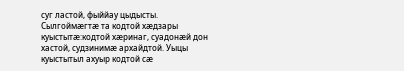суг ластой, фыййау цыдысты. Сылгоймӕгтӕ та кодтой хӕдзары куыстытӕ:кодтой хӕринаг, суадонӕй дон хастой, судзинимӕ архайдтой. Уыцы куыстытыл ахуыр кодтой сӕ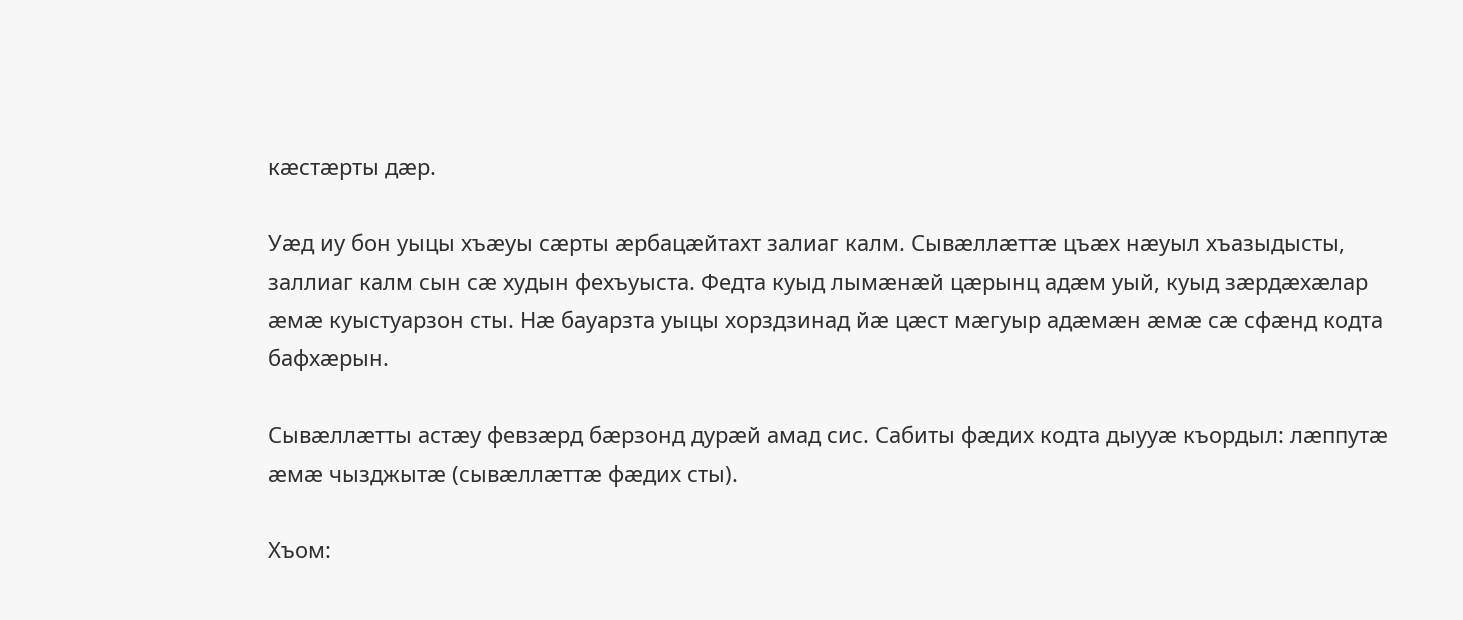кӕстӕрты дӕр.

Уӕд иу бон уыцы хъӕуы сӕрты ӕрбацӕйтахт залиаг калм. Сывӕллӕттӕ цъӕх нӕуыл хъазыдысты, заллиаг калм сын сӕ худын фехъуыста. Федта куыд лымӕнӕй цӕрынц адӕм уый, куыд зӕрдӕхӕлар ӕмӕ куыстуарзон сты. Нӕ бауарзта уыцы хорздзинад йӕ цӕст мӕгуыр адӕмӕн ӕмӕ сӕ сфӕнд кодта бафхӕрын.

Сывӕллӕтты астӕу февзӕрд бӕрзонд дурӕй амад сис. Сабиты фӕдих кодта дыууӕ къордыл: лӕппутӕ ӕмӕ чызджытӕ (сывӕллӕттӕ фӕдих сты).

Хъом: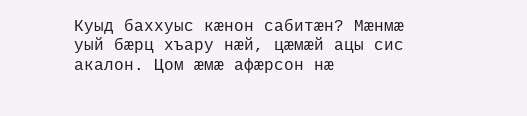Куыд баххуыс кӕнон сабитӕн? Мӕнмӕ уый бӕрц хъару нӕй, цӕмӕй ацы сис акалон. Цом ӕмӕ афӕрсон нӕ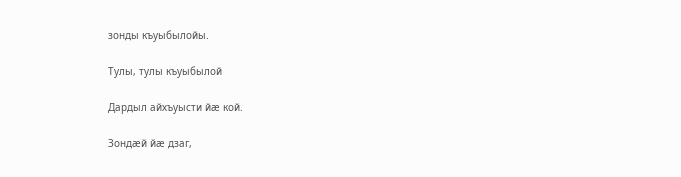зонды къуыбылойы.

Тулы, тулы къуыбылой

Дардыл айхъуысти йӕ кой.

Зондӕй йӕ дзаг,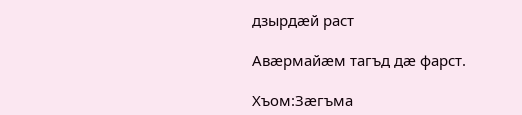дзырдӕй раст

Авӕрмайӕм тагъд дӕ фарст.

Хъом:Зӕгъма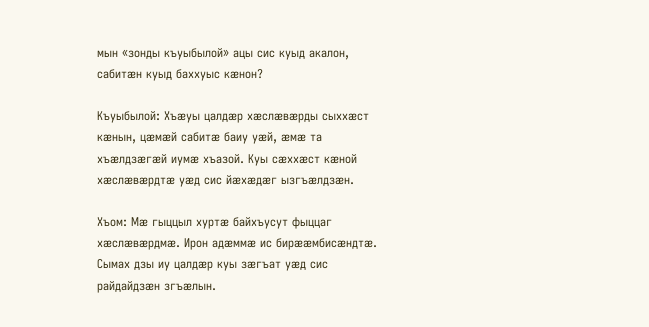мын «зонды къуыбылой» ацы сис куыд акалон, сабитӕн куыд баххуыс кӕнон?

Къуыбылой: Хъӕуы цалдӕр хӕслӕвӕрды сыххӕст кӕнын, цӕмӕй сабитӕ баиу уӕй, ӕмӕ та хъӕлдзӕгӕй иумӕ хъазой. Куы сӕххӕст кӕной хӕслӕвӕрдтӕ уӕд сис йӕхӕдӕг ызгъӕлдзӕн.

Хъом: Мӕ гыццыл хуртӕ байхъусут фыццаг хӕслӕвӕрдмӕ. Ирон адӕммӕ ис бирӕӕмбисӕндтӕ. Сымах дзы иу цалдӕр куы зӕгъат уӕд сис райдайдзӕн згъӕлын.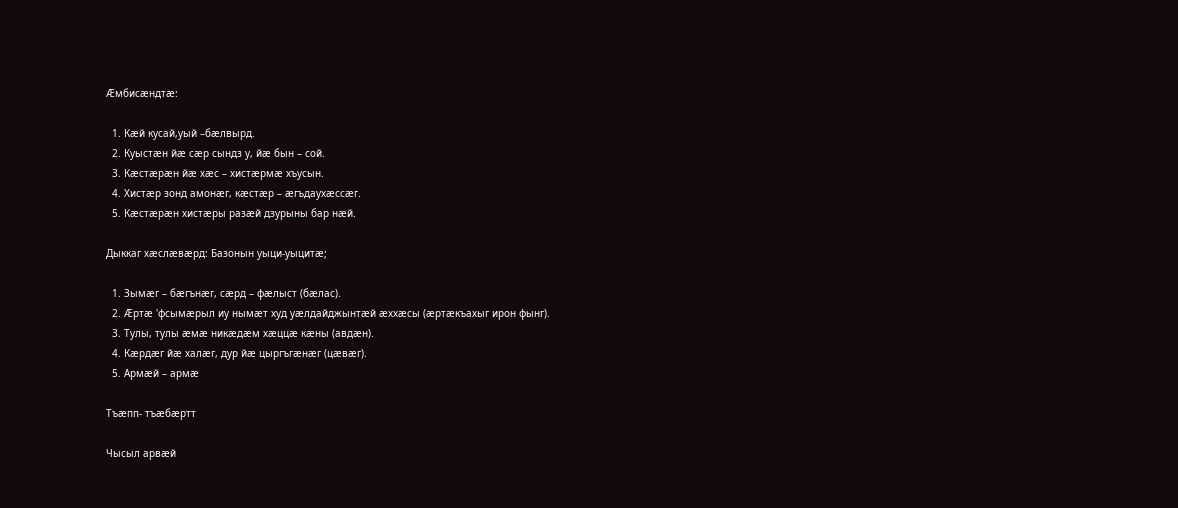Ӕмбисӕндтӕ:

  1. Кӕй кусай,уый –бӕлвырд.
  2. Куыстӕн йӕ сӕр сындз у, йӕ бын – сой.
  3. Кӕстӕрӕн йӕ хӕс – хистӕрмӕ хъусын.
  4. Хистӕр зонд амонӕг, кӕстӕр – ӕгъдаухӕссӕг.
  5. Кӕстӕрӕн хистӕры разӕй дзурыны бар нӕй.

Дыккаг хӕслӕвӕрд: Базонын уыци-уыцитӕ;

  1. Зымӕг – бӕгънӕг, сӕрд – фӕлыст (бӕлас).
  2. Ӕртӕ 'фсымӕрыл иу нымӕт худ уӕлдайджынтӕй ӕххӕсы (ӕртӕкъахыг ирон фынг).
  3. Тулы, тулы ӕмӕ никӕдӕм хӕццӕ кӕны (авдӕн).
  4. Кӕрдӕг йӕ халӕг, дур йӕ цыргъгӕнӕг (цӕвӕг).
  5. Армӕй – армӕ

Тъӕпп- тъӕбӕртт

Чысыл арвӕй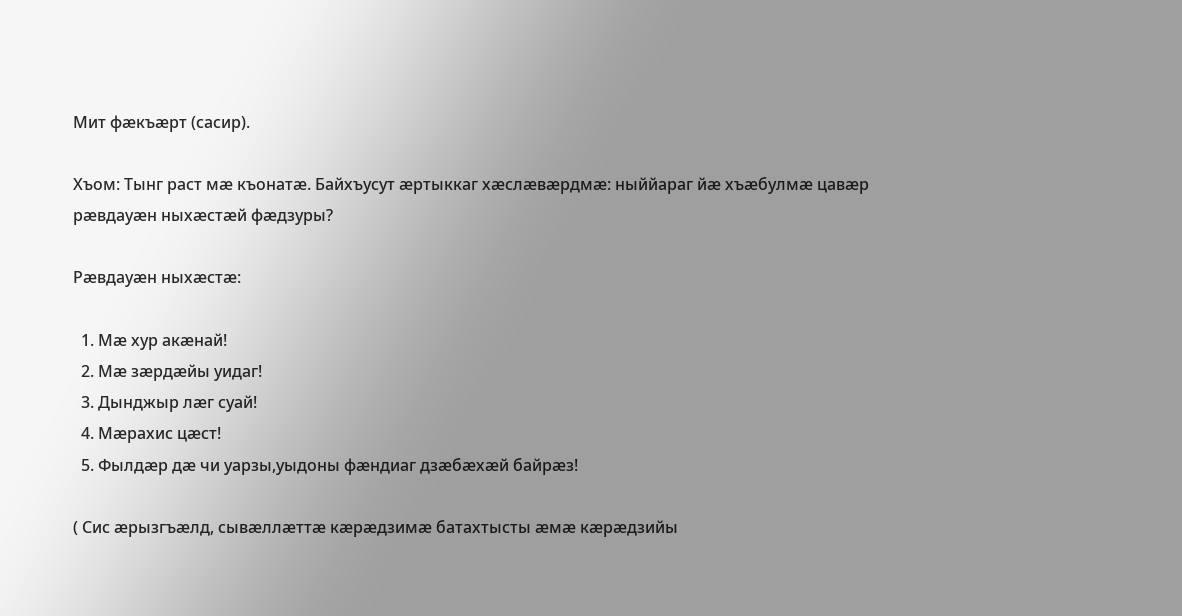Мит фӕкъӕрт (сасир).

Хъом: Тынг раст мӕ къонатӕ. Байхъусут ӕртыккаг хӕслӕвӕрдмӕ: ныййараг йӕ хъӕбулмӕ цавӕр рӕвдауӕн ныхӕстӕй фӕдзуры?

Рӕвдауӕн ныхӕстӕ:

  1. Мӕ хур акӕнай!
  2. Мӕ зӕрдӕйы уидаг!
  3. Дынджыр лӕг суай!
  4. Мӕрахис цӕст!
  5. Фылдӕр дӕ чи уарзы,уыдоны фӕндиаг дзӕбӕхӕй байрӕз!

( Сис ӕрызгъӕлд, сывӕллӕттӕ кӕрӕдзимӕ батахтысты ӕмӕ кӕрӕдзийы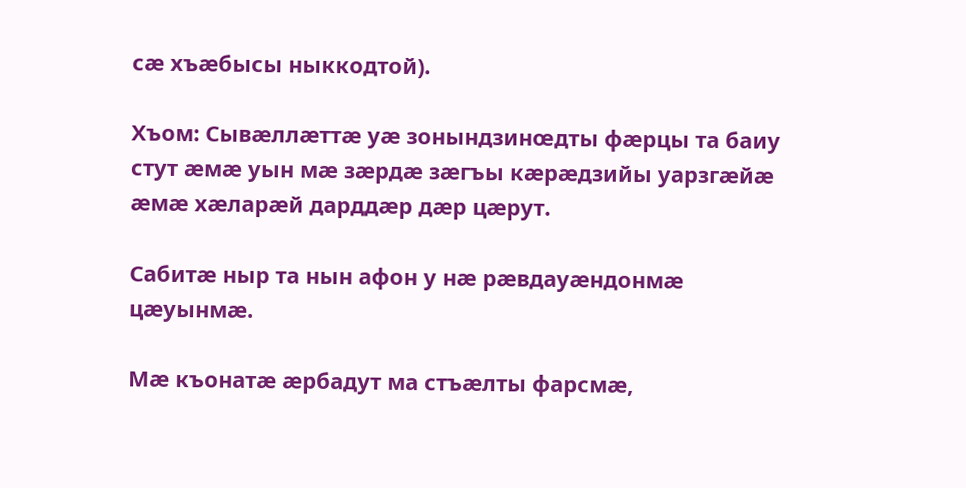сӕ хъӕбысы ныккодтой).

Хъом: Сывӕллӕттӕ уӕ зонындзинœдты фӕрцы та баиу стут ӕмӕ уын мӕ зӕрдӕ зӕгъы кӕрӕдзийы уарзгӕйӕ ӕмӕ хӕларӕй дарддӕр дӕр цӕрут.

Сабитӕ ныр та нын афон у нӕ рӕвдауӕндонмӕ цӕуынмӕ.

Мӕ къонатӕ ӕрбадут ма стъӕлты фарсмӕ,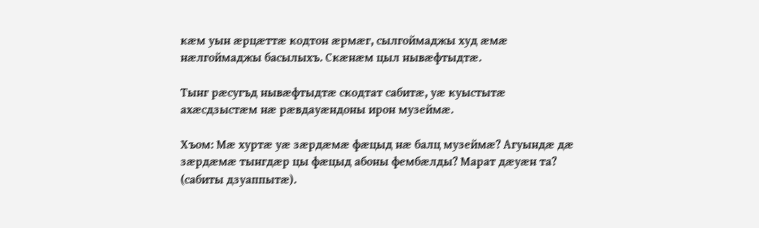кӕм уын ӕрцӕттӕ кодтон ӕрмӕг, сылгоймаджы худ ӕмӕ нӕлгоймаджы басылыхъ. Скӕнӕм цыл нывӕфтыдтӕ.

Тынг рӕсугъд нывӕфтыдтӕ скодтат сабитӕ, уӕ куыстытӕ ахӕсдзыстӕм нӕ рӕвдауӕндоны ирон музеймӕ.

Хъом: Мӕ хуртӕ уӕ зӕрдӕмӕ фӕцыд нӕ балц музеймӕ? Агуындӕ дӕ зӕрдӕмӕ тынгдӕр цы фӕцыд абоны фембӕлды? Марат дӕуӕн та? (сабиты дзуаппытӕ).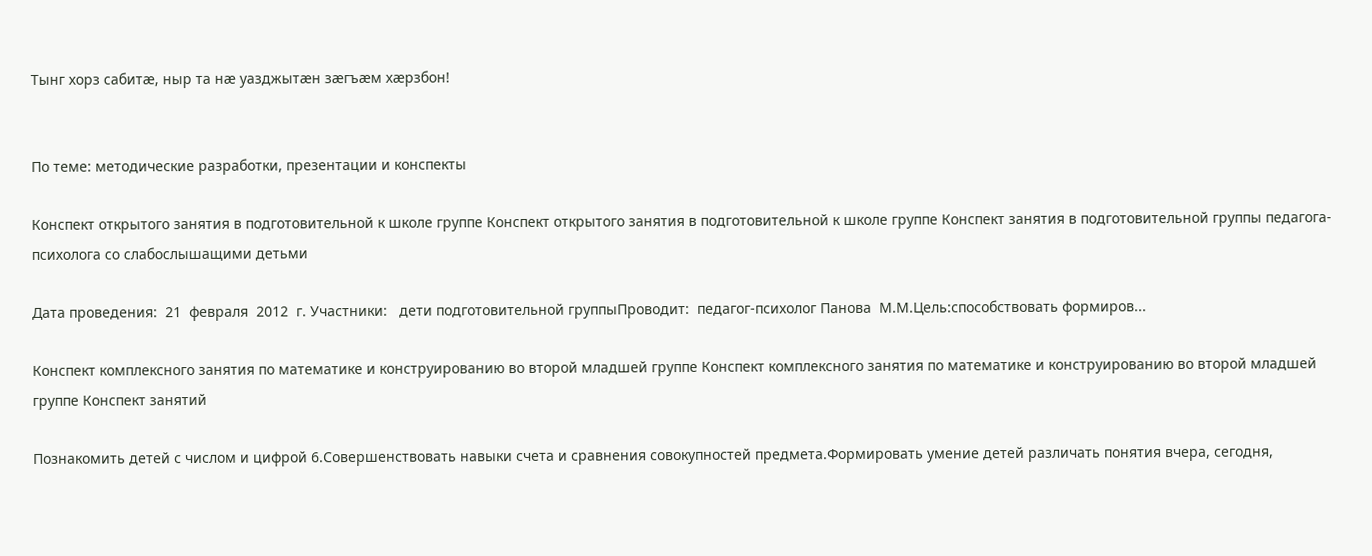Тынг хорз сабитӕ, ныр та нӕ уазджытӕн зӕгъӕм хӕрзбон!


По теме: методические разработки, презентации и конспекты

Конспект открытого занятия в подготовительной к школе группе Конспект открытого занятия в подготовительной к школе группе Конспект занятия в подготовительной группы педагога-психолога со слабослышащими детьми

Дата проведения:  21  февраля  2012  г. Участники:   дети подготовительной группыПроводит:  педагог-психолог Панова  М.М.Цель:способствовать формиров...

Конспект комплексного занятия по математике и конструированию во второй младшей группе Конспект комплексного занятия по математике и конструированию во второй младшей группе Конспект занятий

Познакомить детей с числом и цифрой 6.Совершенствовать навыки счета и сравнения совокупностей предмета.Формировать умение детей различать понятия вчера, сегодня,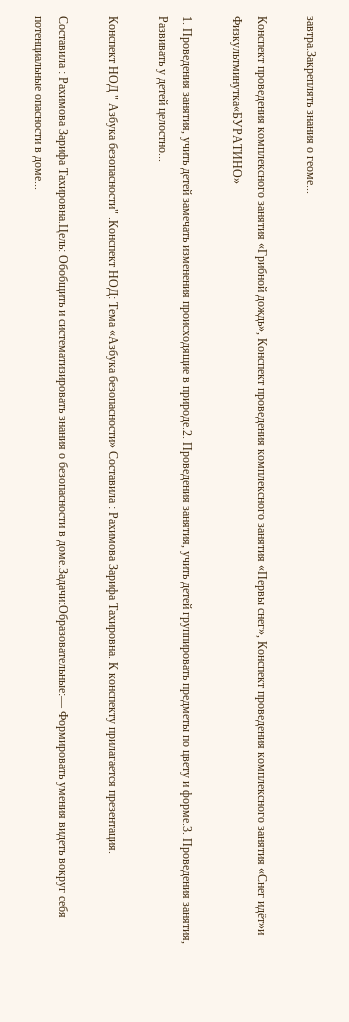завтра.Закреплять знания о геоме...

Конспект проведения комплексного занятия «Грибной дождь», Конспект проведения комплексного занятия «Первы снег», Конспект проведения комплексного занятия «Снег идёт»и Физкультминутка«БУРАТИНО»

1. Проведения занятия, учить детей замечать изменения происходящие в природе.2. Проведения занятия, учить детей группировать предметы по цвету и форме.3. Проведения занятия, Развивать у детей целостно...

Конспект НОД " Азбука безопасности" .Конспект НОД: Тема «Азбука безопасности» Составила : Рахимова Зарифа Тахировна. К конспекту прилагается презентация.

Составила : Рахимова Зарифа Тахировна.Цель: Обобщить и систематизировать знания о безопасности в доме.Задачи:Образовательные:— Формировать умения видеть вокруг себя потенциальные опасности в доме...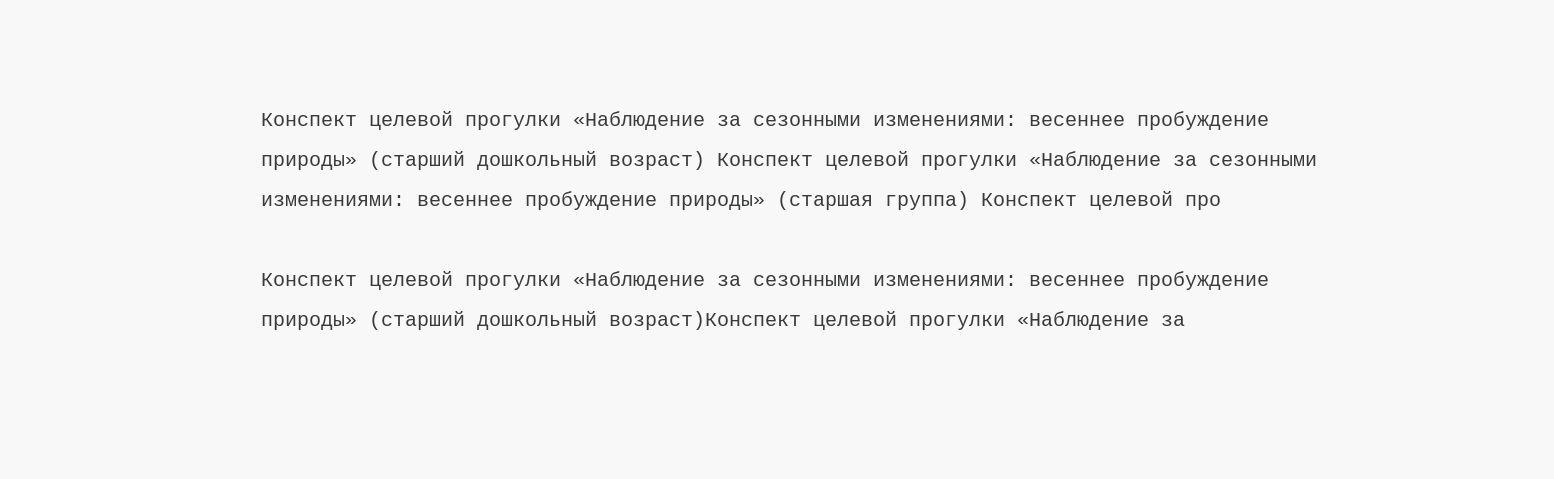Конспект целевой прогулки «Наблюдение за сезонными изменениями: весеннее пробуждение природы» (старший дошкольный возраст) Конспект целевой прогулки «Наблюдение за сезонными изменениями: весеннее пробуждение природы» (старшая группа) Конспект целевой про

Конспект целевой прогулки «Наблюдение за сезонными изменениями: весеннее пробуждение природы» (старший дошкольный возраст)Конспект целевой прогулки «Наблюдение за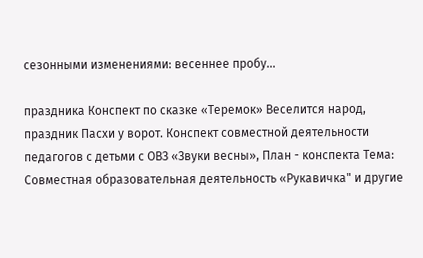сезонными изменениями: весеннее пробу...

праздника Конспект по сказке «Теремок» Веселится народ, праздник Пасхи у ворот. Конспект совместной деятельности педагогов с детьми с ОВЗ «Звуки весны», План - конспекта Тема: Совместная образовательная деятельность «Рукавичка" и другие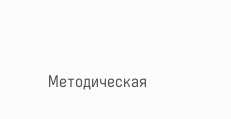Методическая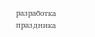разработка праздника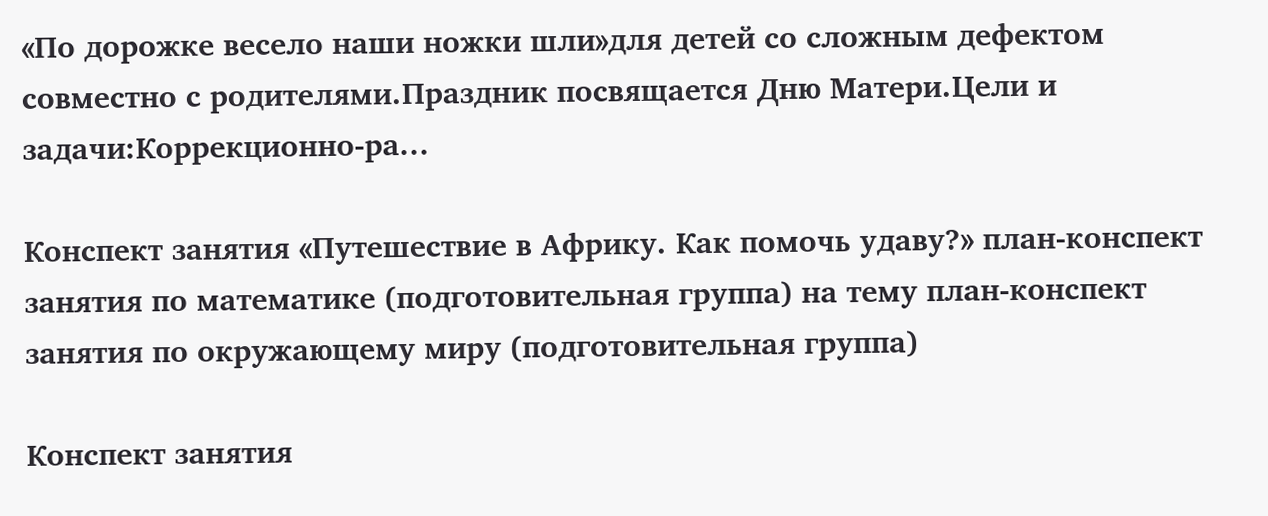«По дорожке весело наши ножки шли»для детей со сложным дефектом совместно с родителями.Праздник посвящается Дню Матери.Цели и задачи:Коррекционно-ра...

Конспект занятия «Путешествие в Африку. Как помочь удаву?» план-конспект занятия по математике (подготовительная группа) на тему план-конспект занятия по окружающему миру (подготовительная группа)

Конспект занятия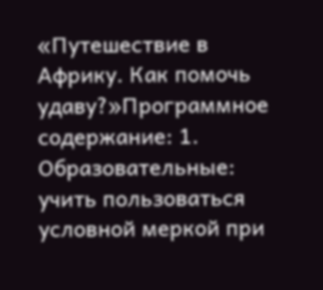«Путешествие в Африку. Как помочь удаву?»Программное содержание: 1. Образовательные: учить пользоваться условной меркой при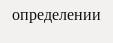определении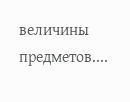величины предметов....